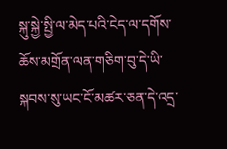སྐུ་སྐྱེ་སྤྱི་ལ་མེད་པའི་ངེད་ལ་དགོས་ཆོས་མགྲོན་ལན་གཅིག་བུ་དེ་ཡི་སྐབས་སུ་ཡང་ངོ་མཚར་ཅན་དེ་འདྲ་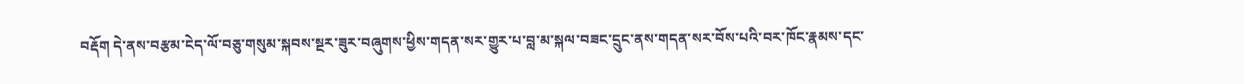བརྡོག དེ་ནས་བརྩམ་ངེད་ལོ་བཅུ་གསུམ་སྐབས་སྔར་ཟུར་བཞུགས་ཕྱིས་གདན་སར་གྱུར་པ་བླ་མ་སྐལ་བཟང་དྲུང་ནས་གདན་སར་བོས་པའི་བར་ཁོང་རྣམས་དང་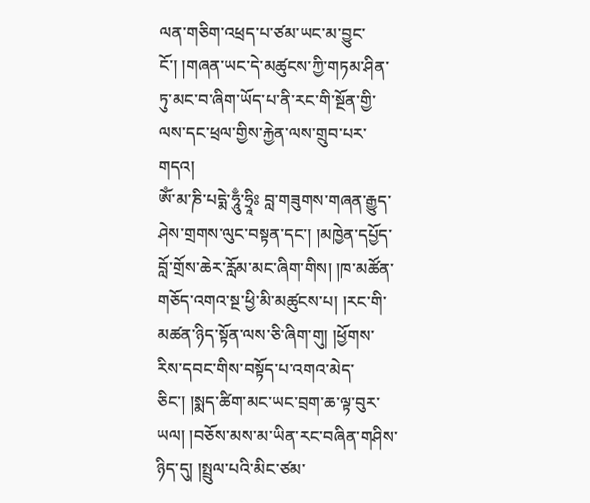ལན་གཅིག་འཕྲད་པ་ཙམ་ཡང་མ་བྱུང་ངོ་། །གཞན་ཡང་དེ་མཚུངས་ཀྱི་གཏམ་ཤིན་ཏུ་མང་བ་ཞིག་ཡོད་པ་ནི་རང་གི་སྔོན་གྱི་ལས་དང་ཕྲལ་གྱིས་རྐྱེན་ལས་གྲུབ་པར་གདའ།
ཨོཾ་མ་ཎི་པདྨེ་ཧཱུྃ་ཧྲཱིཿ བླ་གཟུགས་གཞན་རྒྱུད་ཤེས་གྲགས་ལུང་བསྟན་དང་། །མཁྱེན་དཔྱོད་བློ་གྲོས་ཆེར་རློམ་མང་ཞིག་གིས། །ཁ་མཚོན་གཅོད་འགའ་སྔ་ཕྱི་མི་མཚུངས་པ། །རང་གི་མཚན་ཉིད་སྟོན་ལས་ཅི་ཞིག་གུ། །ཕྱོགས་རིས་དབང་གིས་བསྟོད་པ་འགའ་མེད་ཅིང་། །སྨད་ཚིག་མང་ཡང་བྲག་ཆ་ལྟ་བུར་ཡལ། །བཅོས་མས་མ་ཡིན་རང་བཞིན་གཤིས་ཉིད་དུ། །སྤྲུལ་པའི་མིང་ཙམ་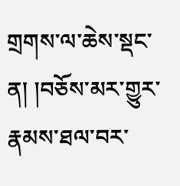གྲགས་ལ་ཆེས་སྡང་ན། །བཅོས་མར་གྱུར་རྣམས་ཐལ་བར་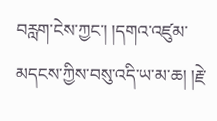བརླག་ངེས་ཀྱང་། །དགའ་འཛུམ་མདངས་ཀྱིས་བསུ་འདི་ཡ་མ་ཆ། །རྗེ་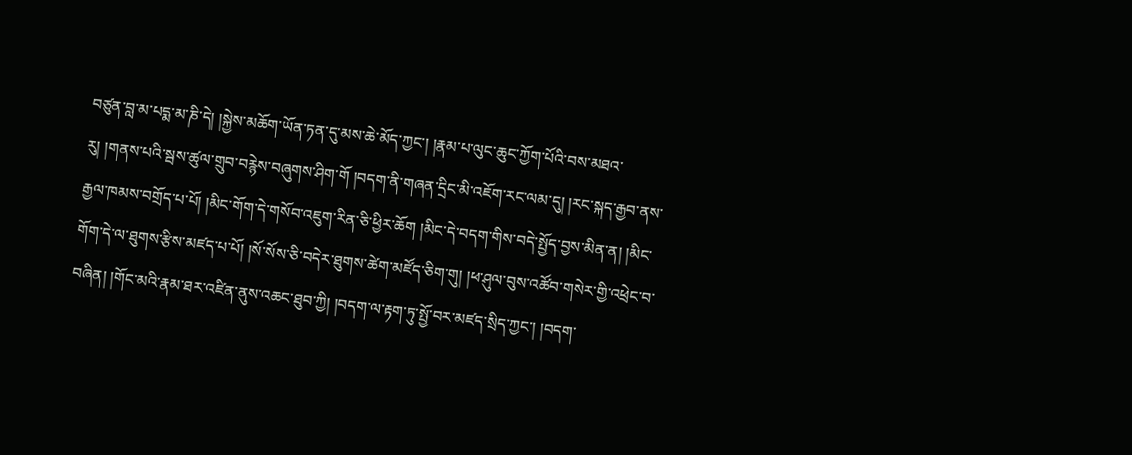བཙུན་བླ་མ་པདྨ་མ་ཎི་དེ། །སྐྱེས་མཆོག་ཡོན་ཏན་དུ་མས་ཆེ་མོད་ཀྱང་། །རྣམ་པ་ལུང་ཆུང་ཀྱོག་པོའི་བས་མཐའ་རུ། །གནས་པའི་སྦས་ཚུལ་གྲུབ་བརྙེས་བཞུགས་ཤིག་གོ །བདག་ནི་གཞན་དྲིང་མི་འཇོག་རང་ལམ་དུ། །རང་སྐད་རྒྱབ་ནས་རྒྱལ་ཁམས་བགྲོད་པ་པོ། །མིང་གོག་དེ་གསོབ་འཇུག་རིན་ཅི་ཕྱིར་ཆོག །མིང་དེ་བདག་གིས་བདེ་སྤྱོད་བྱས་མིན་ན། །མིང་གོག་དེ་ལ་ཐུགས་རྩིས་མཛད་པ་པོ། །སོ་སོས་ཅི་བདེར་ཐུགས་ཚེག་མཛོད་ཅིག་གུ། །ཕ་ཤུལ་བུས་འཚོབ་གསེར་གྱི་འཕྲེང་བ་བཞིན། །གོང་མའི་རྣམ་ཐར་འཛིན་ནུས་འཆང་ཐུབ་ཀྱི། །བདག་ལ་རྟག་ཏུ་སྤྱོ་བར་མཛད་སྲིད་ཀྱང་། །བདག་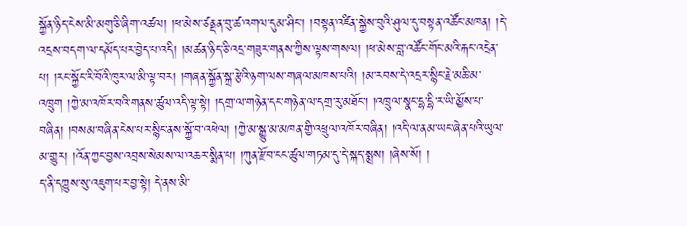སྐྱོན་ཉིད་ངེས་མི་མགུ་ཅི་ཞིག་འཚལ། །ཕ་མེས་ཙནྡན་བུ་ཚ་འགལ་དུམ་ཤིང་། །བསྟན་འཛིན་སྐྱེས་བུའི་ཤུལ་དུ་བསྟན་འཚོང་མཁན། །དེ་འདྲས་བདག་ལ་དམོད་པར་བྱེད་པ་འདི། །མཚན་ཉིད་ཅི་འདྲ་གཟུར་གནས་ཀྱིས་ལྟས་གསལ། །ཕ་མེས་བླ་འཚོང་གོང་མའི་རྐང་འདྲེན་པ། །རང་སྐྱོང་རི་བོའི་ཁུར་ལ་མི་ལྟ་བར། །གཞན་སྐྱོན་སྐྲ་རྩེའི་ཉག་ལས་གཞལ་མཁས་པའི། །མ་རབས་དེ་འདྲར་སྙིང་རྗེ་མཆི་མ་འཁྲུག །ཀྱེ་མ་འཁོར་བའི་གནས་ཚུལ་འདི་ལྟ་སྟེ། །དགྲ་ལ་གཉེན་དང་གཉེན་ལ་དགྲ་རུ་མཐོང་། །འཁྲུལ་སྣང་དྷ་དྷི་ར་ཡི་མྱོས་པ་བཞིན། །བསམ་བཞིན་ངེས་པར་སྙིང་ནས་སྐྱོ་བ་འཕེལ། །ཀྱེ་མ་སྒྱུ་མ་མཁན་གྱི་འཕྲུལ་འཁོར་བཞིན། །འདི་ལ་ནམ་ཡང་ཞེན་པའི་ཡུལ་མ་གྱུར། །འོན་ཀྱང་བྱས་འབྲས་སེམས་ལ་འཆར་སྨིན་པ། །ཀུན་རྫོབ་ངང་ཚུལ་གཏམ་དུ་དེ་སྐད་སྨྲས། །ཞེས་སོ། །
ད་ནི་དཀྱུས་སུ་འཇུག་པར་བྱ་སྟེ། དེ་ནས་མི་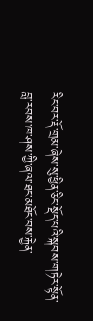རིང་བར་རྡོ་གྲམ་ཞེས་སུ་ཕྱིན་ཅིང་སྡོད་པའི་སྐབས་གཏེར་སྟོན་བླ་རབས་ཁ་ཤས་ཀྱི་ཞལ་ཐང་མཐོང་བས་རྐྱེན་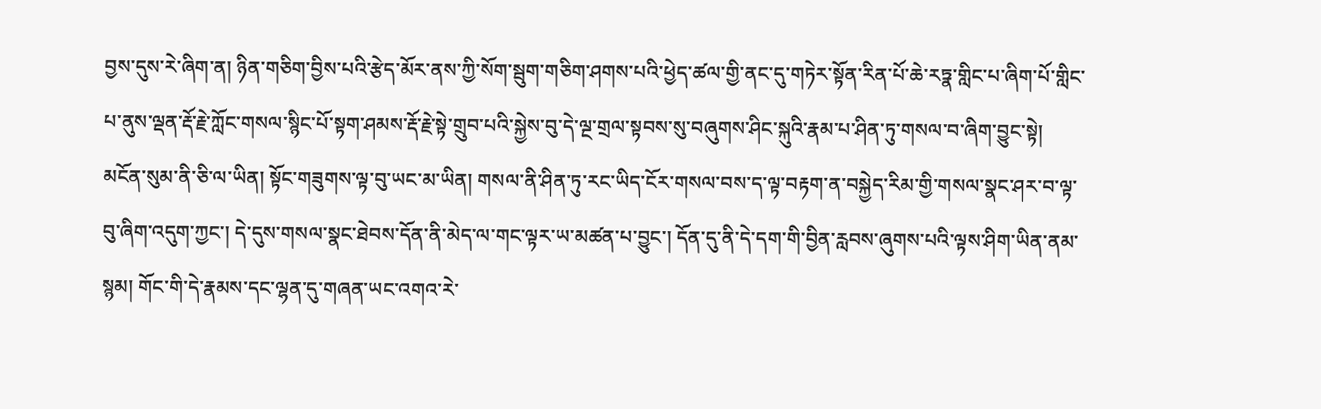བྱས་དུས་རེ་ཞིག་ན། ཉིན་གཅིག་བྱིས་པའི་རྩེད་མོར་ནས་ཀྱི་སོག་སྦུག་གཅིག་ཤགས་པའི་ཕྱེད་ཚལ་གྱི་ནང་དུ་གཏེར་སྟོན་རིན་པོ་ཆེ་རཏྣ་གླིང་པ་ཞིག་པོ་གླིང་པ་ནུས་ལྡན་རྡོ་རྗེ་ཀློང་གསལ་སྙིང་པོ་སྟག་ཤམས་རྡོ་རྗེ་སྟེ་གྲུབ་པའི་སྐྱེས་བུ་དེ་ལྔ་གྲལ་སྟབས་སུ་བཞུགས་ཤིང་སྐུའི་རྣམ་པ་ཤིན་ཏུ་གསལ་བ་ཞིག་བྱུང་སྟེ། མངོན་སུམ་ནི་ཅི་ལ་ཡིན། སྟོང་གཟུགས་ལྟ་བུ་ཡང་མ་ཡིན། གསལ་ནི་ཤིན་ཏུ་རང་ཡིད་ངོར་གསལ་བས་ད་ལྟ་བརྟག་ན་བསྐྱེད་རིམ་གྱི་གསལ་སྣང་ཤར་བ་ལྟ་བུ་ཞིག་འདུག་ཀྱང་། དེ་དུས་གསལ་སྣང་ཐེབས་དོན་ནི་མེད་ལ་གང་ལྟར་ཡ་མཚན་པ་བྱུང་། དོན་དུ་ནི་དེ་དག་གི་བྱིན་རླབས་ཞུགས་པའི་ལྟས་ཤིག་ཡིན་ནམ་སྙམ། གོང་གི་དེ་རྣམས་དང་ལྷན་དུ་གཞན་ཡང་འགའ་རེ་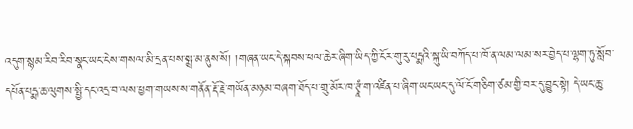འདུག་སྙམ་རིབ་རིབ་སྣང་ཡང་ངེས་གསལ་མི་དྲན་པས་སྨྲ་མ་ནུས་སོ། །གཞན་ཡང་དེ་སྐབས་ཕལ་ཆེར་ཞིག་ཡིད་ཀྱི་ངོར་གུ་རུ་པདྨའི་སྐུ་ཡི་བཀོད་པ་ཁོ་ན་ལམ་ལམ་སར་བྱེད་པ་ལྷག་ཏུ་སློབ་དཔོན་པདྨ་ཆ་ལུགས་སྤྱི་དང་འདྲ་བ་ལས་ཕྱག་གཡས་ས་གནོན་རྡོ་རྗེ་གཡོན་མཉམ་བཞག་ཐོད་པ་གྲུ་མོར་ཁ་ཊྭཱཾ་ག་འཛིན་པ་ཞིག་ཡང་ཡང་དུ་ལོ་ངོ་གཅིག་ཙམ་གྱི་བར་དུ་བྱུང་སྟེ། དེ་ཡང་ཆུ་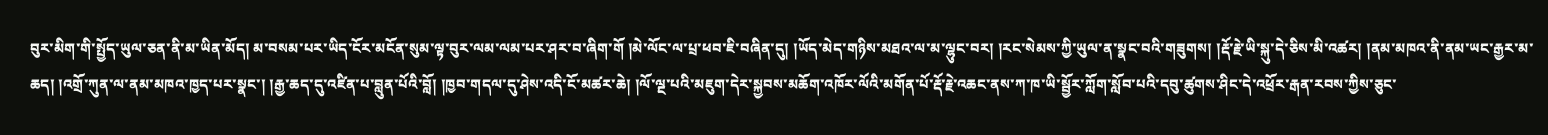བུར་མིག་གི་སྤྱོད་ཡུལ་ཅན་ནི་མ་ཡིན་མོད། མ་བསམ་པར་ཡིད་ངོར་མངོན་སུམ་ལྟ་བུར་ལམ་ལམ་པར་ཤར་བ་ཞིག་གོ །མེ་ལོང་ལ་པྲ་ཕབ་ཇི་བཞིན་དུ། །ཡོད་མེད་གཉིས་མཐའ་ལ་མ་ལྷུང་བར། །རང་སེམས་ཀྱི་ཡུལ་ན་སྣང་བའི་གཟུགས། །རྡོ་རྗེ་ཡི་སྐུ་དེ་ཅིས་མི་འཚར། །ནམ་མཁའ་ནི་ནམ་ཡང་རྒྱར་མ་ཆད། །འགྲོ་ཀུན་ལ་ནམ་མཁའ་ཁྱད་པར་སྣང་། །རྒྱ་ཆད་དུ་འཛིན་པ་བླུན་པོའི་བློ། །ཁྱབ་གདལ་དུ་ཤེས་འདི་ངོ་མཚར་ཆེ། །ལོ་ལྔ་པའི་མཇུག་དེར་སྐྱབས་མཆོག་འཁོར་ལོའི་མགོན་པོ་རྡོ་རྗེ་འཆང་ནས་ཀ་ཁ་ཡི་སྦྱོར་ཀློག་སློབ་པའི་དབུ་ཚུགས་ཤིང་དེ་འཕྲོར་རྒན་རབས་ཀྱིས་ཅུང་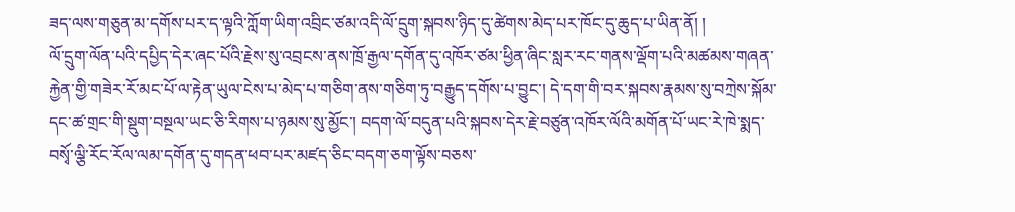ཟད་ལས་གཅུན་མ་དགོས་པར་ད་ལྟའི་ཀློག་ཡིག་འབྲིང་ཙམ་འདི་ལོ་དྲུག་སྐབས་ཉིད་དུ་ཚེགས་མེད་པར་ཁོང་དུ་ཆུད་པ་ཡིན་ནོ། །
ལོ་དྲུག་ལོན་པའི་དཔྱིད་དེར་ཞང་པོའི་རྗེས་སུ་འབྲངས་ནས་ཁྲོ་རྒྱལ་དགོན་དུ་འཁོར་ཙམ་ཕྱིན་ཞིང་སླར་རང་གནས་ལྡོག་པའི་མཚམས་གཞན་རྐྱེན་གྱི་གཟེར་རོ་མང་པོ་ལ་རྟེན་ཡུལ་ངེས་པ་མེད་པ་གཅིག་ནས་གཅིག་ཏུ་བརྒྱུད་དགོས་པ་བྱུང་། དེ་དག་གི་བར་སྐབས་རྣམས་སུ་བཀྲེས་སྐོམ་དང་ཚ་གྲང་གི་སྡུག་བསྔལ་ཡང་ཅི་རིགས་པ་ཉམས་སུ་མྱོང་། བདག་ལོ་བདུན་པའི་སྐབས་དེར་རྗེ་བཙུན་འཁོར་ལོའི་མགོན་པོ་ཡང་རེ་ཁེ་སྨད་བསྭོ་ལྕི་རོང་རོལ་ལམ་དགོན་དུ་གདན་ཕབ་པར་མཛད་ཅིང་བདག་ཅག་ལྟོས་བཅས་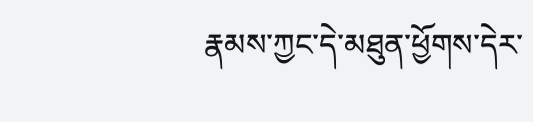རྣམས་ཀྱང་དེ་མཐུན་ཕྱོགས་དེར་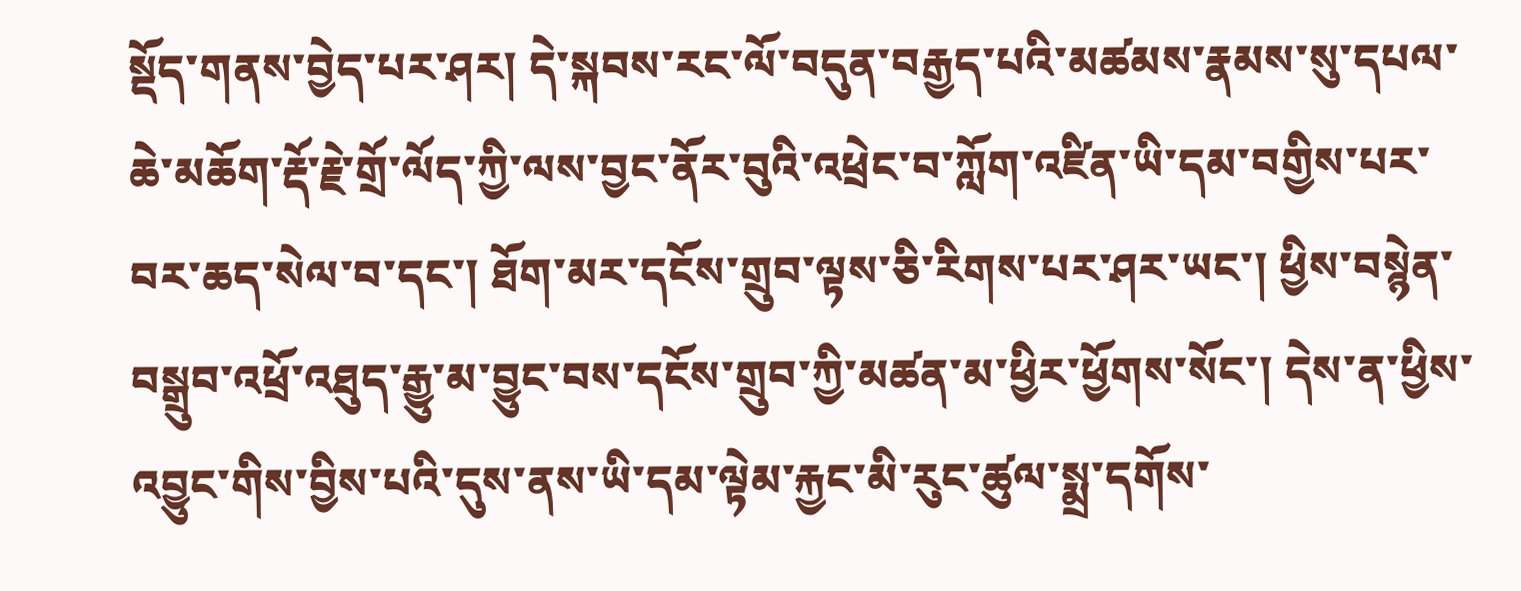སྡོད་གནས་བྱེད་པར་ཤར། དེ་སྐབས་རང་ལོ་བདུན་བརྒྱད་པའི་མཚམས་རྣམས་སུ་དཔལ་ཆེ་མཆོག་རྡོ་རྗེ་གྲོ་ལོད་ཀྱི་ལས་བྱང་ནོར་བུའི་འཕྲེང་བ་ཀློག་འཛིན་ཡི་དམ་བགྱིས་པར་བར་ཆད་སེལ་བ་དང་། ཐོག་མར་དངོས་གྲུབ་ལྟས་ཅི་རིགས་པར་ཤར་ཡང་། ཕྱིས་བསྙེན་བསྒྲུབ་འཕྲོ་འཐུད་རྒྱུ་མ་བྱུང་བས་དངོས་གྲུབ་ཀྱི་མཚན་མ་ཕྱིར་ཕྱོགས་སོང་། དེས་ན་ཕྱིས་འབྱུང་གིས་བྱིས་པའི་དུས་ནས་ཡི་དམ་ལྟེམ་རྐྱང་མི་རུང་ཚུལ་སྨྲ་དགོས་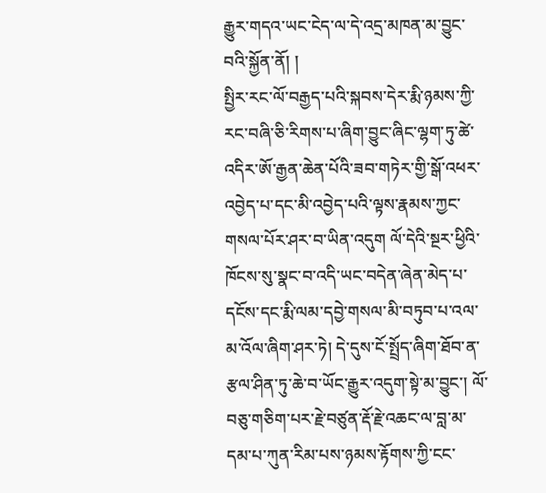རྒྱུར་གདའ་ཡང་ངེད་ལ་དེ་འདྲ་མཁན་མ་བྱུང་བའི་སྐྱོན་ནོ། །
སྤྱིར་རང་ལོ་བརྒྱད་པའི་སྐབས་དེར་རྨི་ཉམས་ཀྱི་རང་བཞི་ཅི་རིགས་པ་ཞིག་བྱུང་ཞིང་ལྷག་ཏུ་ཚེ་འདིར་ཨོ་རྒྱན་ཆེན་པོའི་ཟབ་གཏེར་གྱི་སྒོ་འཕར་འབྱེད་པ་དང་མི་འབྱེད་པའི་ལྟས་རྣམས་ཀྱང་གསལ་པོར་ཤར་བ་ཡིན་འདུག ལོ་དེའི་སྔར་ཕྱིའི་ཁོངས་སུ་སྣང་བ་འདི་ཡང་བདེན་ཞེན་མེད་པ་དངོས་དང་རྨི་ལམ་དབྱེ་གསལ་མི་བཏུབ་པ་འལ་མ་འོལ་ཞིག་ཤར་ཏེ། དེ་དུས་ངོ་སྤྲོད་ཞིག་ཐོབ་ན་རྩལ་ཤིན་ཏུ་ཆེ་བ་ཡོང་རྒྱུར་འདུག་སྟེ་མ་བྱུང་། ལོ་བཅུ་གཅིག་པར་རྗེ་བཙུན་རྡོ་རྗེ་འཆང་ལ་བླ་མ་དམ་པ་ཀུན་རིམ་པས་ཉམས་རྟོགས་ཀྱི་ངང་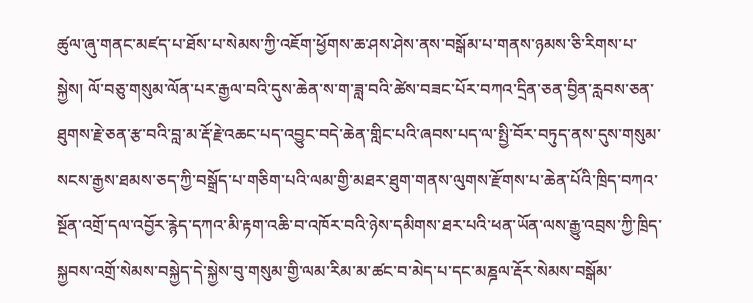ཚུལ་ཞུ་གནང་མཛད་པ་ཐོས་པ་སེམས་ཀྱི་འཇོག་ཕྱོགས་ཆ་ཤས་ཤེས་ནས་བསྒོམ་པ་གནས་ཉམས་ཅི་རིགས་པ་སྐྱེས། ལོ་བཅུ་གསུམ་ལོན་པར་རྒྱལ་བའི་དུས་ཆེན་ས་ག་ཟླ་བའི་ཚེས་བཟང་པོར་བཀའ་དྲིན་ཅན་བྱིན་རླབས་ཅན་ཐུགས་རྗེ་ཅན་རྩ་བའི་བླ་མ་རྡོ་རྗེ་འཆང་པད་འབྱུང་བདེ་ཆེན་གླིང་པའི་ཞབས་པད་ལ་སྤྱི་བོར་བཏུད་ནས་དུས་གསུམ་སངས་རྒྱས་ཐམས་ཅད་ཀྱི་བསྒྲོད་པ་གཅིག་པའི་ལམ་གྱི་མཐར་ཐུག་གནས་ལུགས་རྫོགས་པ་ཆེན་པོའི་ཁྲིད་བཀའ་སྔོན་འགྲོ་དལ་འབྱོར་རྙེད་དཀའ་མི་རྟག་འཆི་བ་འཁོར་བའི་ཉེས་དམིགས་ཐར་པའི་ཕན་ཡོན་ལས་རྒྱུ་འབྲས་ཀྱི་ཁྲིད་སྐྱབས་འགྲོ་སེམས་བསྐྱེད་དེ་སྐྱེས་བུ་གསུམ་གྱི་ལམ་རིམ་མ་ཚང་བ་མེད་པ་དང་མཎྜལ་རྡོར་སེམས་བསྒོམ་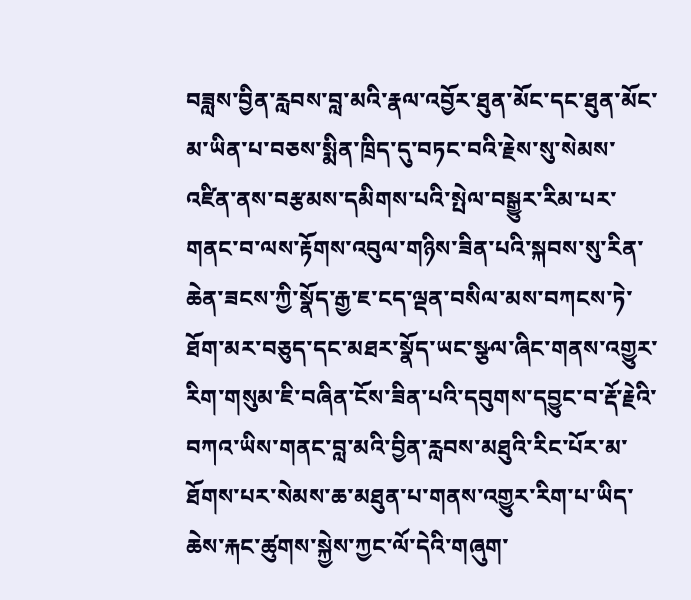བཟླས་བྱིན་རླབས་བླ་མའི་རྣལ་འབྱོར་ཐུན་མོང་དང་ཐུན་མོང་མ་ཡིན་པ་བཅས་སྨིན་ཁྲིད་དུ་བཏང་བའི་རྗེས་སུ་སེམས་འཛིན་ནས་བརྩམས་དམིགས་པའི་སྤེལ་བསྒྱུར་རིམ་པར་གནང་བ་ལས་རྟོགས་འབུལ་གཉིས་ཟིན་པའི་སྐབས་སུ་རིན་ཆེན་ཟངས་ཀྱི་སྣོད་རྒྱ་ཇ་ངད་ལྡན་བསིལ་མས་བཀངས་ཏེ་ཐོག་མར་བཅུད་དང་མཐར་སྣོད་ཡང་སྩལ་ཞིང་གནས་འགྱུར་རིག་གསུམ་ཇི་བཞིན་ངོས་ཟིན་པའི་དབུགས་དབྱུང་བ་རྡོ་རྗེའི་བཀའ་ཡིས་གནང་བླ་མའི་བྱིན་རླབས་མཐུའི་རིང་པོར་མ་ཐོགས་པར་སེམས་ཆ་མཐུན་པ་གནས་འགྱུར་རིག་པ་ཡིད་ཆེས་རྐང་ཚུགས་སྐྱེས་ཀྱང་ལོ་དེའི་གཞུག་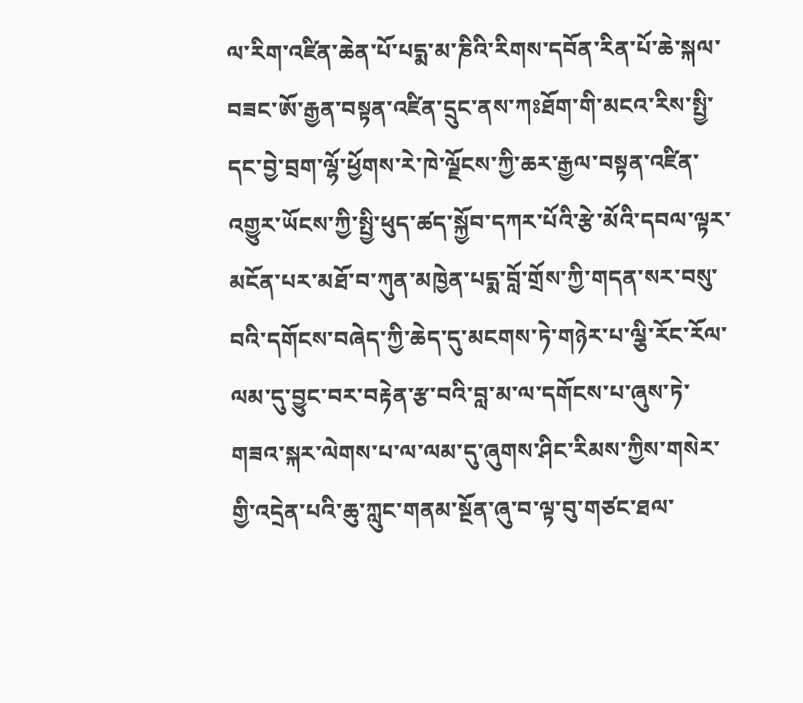ལ་རིག་འཛིན་ཆེན་པོ་པདྨ་མ་ཎིའི་རིགས་དབོན་རིན་པོ་ཆེ་སྐལ་བཟང་ཨོ་རྒྱན་བསྟན་འཛིན་དྲུང་ནས་ཀཿཐོག་གི་མངའ་རིས་སྤྱི་དང་བྱེ་བྲག་ལྷོ་ཕྱོགས་རེ་ཁེ་ལྗོངས་ཀྱི་ཆར་རྒྱལ་བསྟན་འཛིན་འགྱུར་ཡོངས་ཀྱི་སྤྱི་ཕུད་ཚད་སྐྱོབ་དཀར་པོའི་རྩེ་མོའི་དབལ་ལྟར་མངོན་པར་མཐོ་བ་ཀུན་མཁྱེན་པདྨ་བློ་གྲོས་ཀྱི་གདན་སར་བསུ་བའི་དགོངས་བཞེད་ཀྱི་ཆེད་དུ་མངགས་ཏེ་གཉེར་པ་ལྕི་རོང་རོལ་ལམ་དུ་བྱུང་བར་བརྟེན་རྩ་བའི་བླ་མ་ལ་དགོངས་པ་ཞུས་ཏེ་གཟའ་སྐར་ལེགས་པ་ལ་ལམ་དུ་ཞུགས་ཤིང་རིམས་ཀྱིས་གསེར་གྱི་འདྲེན་པའི་ཆུ་ཀླུང་གནམ་སྔོན་ཞུ་བ་ལྟ་བུ་གཙང་ཐལ་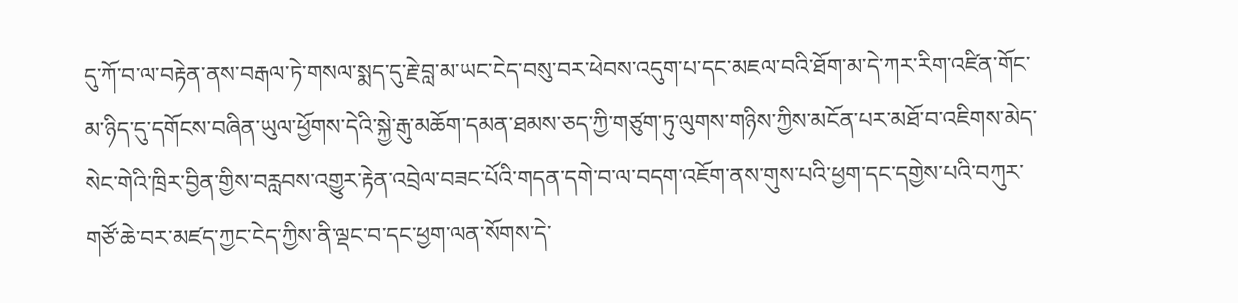དུ་ཀོ་བ་ལ་བརྟེན་ནས་བརྒལ་ཏེ་གསལ་སྨད་དུ་རྗེ་བླ་མ་ཡང་ངེད་བསུ་བར་ཕེབས་འདུག་པ་དང་མཇལ་བའི་ཐོག་མ་དེ་ཀར་རིག་འཛིན་གོང་མ་ཉིད་དུ་དགོངས་བཞིན་ཡུལ་ཕྱོགས་དེའི་སྐྱེ་རྒུ་མཆོག་དམན་ཐམས་ཅད་ཀྱི་གཙུག་ཏུ་ལུགས་གཉིས་ཀྱིས་མངོན་པར་མཐོ་བ་འཇིགས་མེད་སེང་གེའི་ཁྲིར་བྱིན་གྱིས་བརླབས་འགྱུར་རྟེན་འབྲེལ་བཟང་པོའི་གདན་དགེ་བ་ལ་བདག་འཇོག་ནས་གུས་པའི་ཕྱག་དང་དགྱེས་པའི་བཀུར་གཙོ་ཆེ་བར་མཛད་ཀྱང་ངེད་ཀྱིས་ནི་ལྡང་བ་དང་ཕྱག་ལན་སོགས་དེ་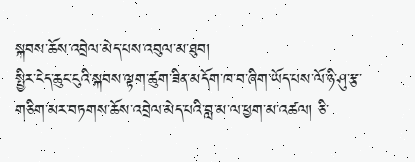སྐབས་ཆོས་འབྲེལ་མེད་པས་འབུལ་མ་ཐུབ།
སྤྱིར་ངེད་ཆུང་ངུའི་སྐབས་ལྟག་ཚུག་ཟིན་མདོག་ཁ་བ་ཞིག་ཡོད་པས་ལོ་ཉི་ཤུ་རྩ་གཅིག་མར་བཏགས་ཆོས་འབྲེལ་མེད་པའི་བླ་མ་ལ་ཕྱག་མ་འཚལ། ཅི་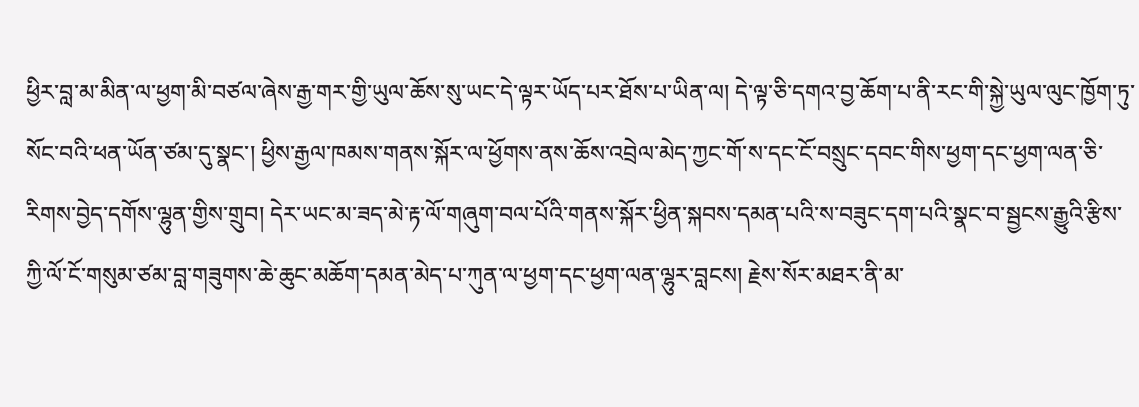ཕྱིར་བླ་མ་མིན་ལ་ཕྱག་མི་བཙལ་ཞེས་རྒྱ་གར་གྱི་ཡུལ་ཆོས་སུ་ཡང་དེ་ལྟར་ཡོད་པར་ཐོས་པ་ཡིན་ལ། དེ་ལྟ་ཅི་དགའ་བྱ་ཆོག་པ་ནི་རང་གི་སྐྱེ་ཡུལ་ལུང་ཁྱོག་ཏུ་སོང་བའི་ཕན་ཡོན་ཙམ་དུ་སྣང་། ཕྱིས་རྒྱལ་ཁམས་གནས་སྐོར་ལ་ཕྱོགས་ནས་ཆོས་འབྲེལ་མེད་ཀྱང་གོ་ས་དང་ངོ་བསྲུང་དབང་གིས་ཕྱག་དང་ཕྱག་ལན་ཅི་རིགས་བྱེད་དགོས་ལྷུན་གྱིས་གྲུབ། དེར་ཡང་མ་ཟད་མེ་རྟ་ལོ་གཞུག་བལ་པོའི་གནས་སྐོར་ཕྱིན་སྐབས་དམན་པའི་ས་བཟུང་དག་པའི་སྣང་བ་སྦྱངས་རྒྱུའི་རྩིས་ཀྱི་ལོ་ངོ་གསུམ་ཙམ་བླ་གཟུགས་ཆེ་ཆུང་མཆོག་དམན་མེད་པ་ཀུན་ལ་ཕྱག་དང་ཕྱག་ལན་ལྷུར་བླངས། རྗེས་སོར་མཐར་ནི་མ་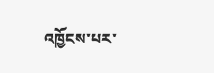འཁྱོངས་པར་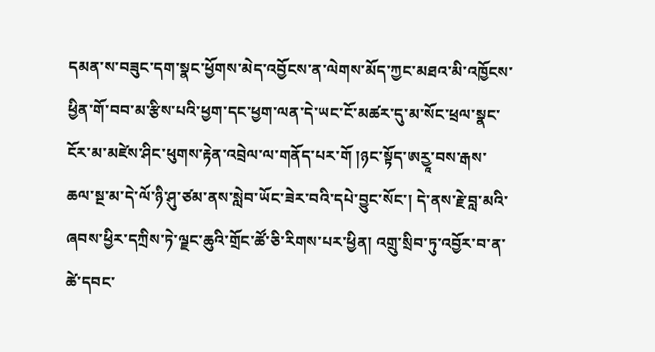དམན་ས་བཟུང་དག་སྣང་ཕྱོགས་མེད་འབྱོངས་ན་ལེགས་མོད་ཀྱང་མཐའ་མི་འཁྱོངས་ཕྱིན་གོ་བབ་མ་རྩིས་པའི་ཕྱག་དང་ཕྱག་ལན་དེ་ཡང་ངོ་མཚར་དུ་མ་སོང་ཕྲལ་སྣང་ངོར་མ་མཛེས་ཤིང་ཕུགས་རྟེན་འབྲེལ་ལ་གནོད་པར་གོ །ཉང་སྟོད་ཨརྱཱ་བས་རྒས་ཆལ་སྔ་མ་དེ་ལོ་ཉི་ཤུ་ཙམ་ནས་སླེབ་ཡོང་ཟེར་བའི་དཔེ་བྱུང་སོང་། དེ་ནས་རྗེ་བླ་མའི་ཞབས་ཕྱིར་དཀྲིས་ཏེ་ལྗང་ཆུའི་གྲོང་ཚོ་ཅི་རིགས་པར་ཕྱིན། འགྲུ་སྲིབ་ཏུ་འབྱོར་བ་ན་ཚེ་དབང་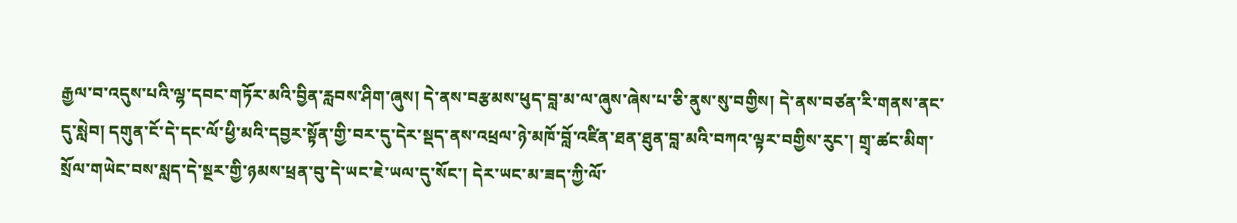རྒྱལ་བ་འདུས་པའི་ལྷ་དབང་གཏོར་མའི་བྱིན་རླབས་ཤིག་ཞུས། དེ་ནས་བརྩམས་ཕུད་བླ་མ་ལ་ཞུས་ཞེས་པ་ཅི་ནུས་སུ་བགྱིས། དེ་ནས་བཙན་རི་གནས་ནང་དུ་སླེབ། དགུན་ངོ་དེ་དང་ལོ་ཕྱི་མའི་དབྱར་སྟོན་གྱི་བར་དུ་དེར་སྡད་ནས་འཕྲལ་ཉེ་མཁོ་བློ་འཛིན་ཐན་ཐུན་བླ་མའི་བཀའ་ལྟར་བགྱིས་རུང་། གྲྭ་ཚང་མིག་སྲོལ་གཡེང་བས་སླད་དེ་སྔར་གྱི་ཉམས་ཕྲན་བུ་དེ་ཡང་ཇེ་ཡལ་དུ་སོང་། དེར་ཡང་མ་ཟད་ཀྱི་ལོ་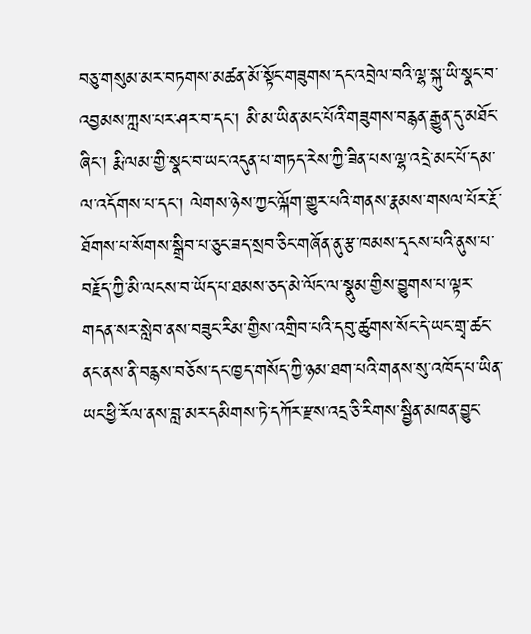བཅུ་གསུམ་མར་བཏགས་མཚན་མོ་སྟོང་གཟུགས་དང་འབྲེལ་བའི་ལྷ་སྐུ་ཡི་སྣང་བ་འབྱམས་ཀླས་པར་ཤར་བ་དང་། མི་མ་ཡིན་མང་པོའི་གཟུགས་བརྙན་རྒྱུན་དུ་མཐོང་ཞིང་། རྨི་ལམ་གྱི་སྣང་བ་ཡང་འདུན་པ་གཏད་རེས་ཀྱི་ཟིན་པས་ལྷ་འདྲེ་མང་པོ་དམ་ལ་འདོགས་པ་དང་། ལེགས་ཉེས་ཀྱང་ལྐོག་གྱུར་པའི་གནས་རྣམས་གསལ་པོར་རྔོ་ཐོགས་པ་སོགས་སྒྲིབ་པ་ཅུང་ཟད་སྲབ་ཅིང་གཞོན་ནུ་རྩ་ཁམས་དྭངས་པའི་ནུས་པ་བརྗོད་ཀྱི་མི་ལངས་བ་ཡོད་པ་ཐམས་ཅད་མེ་ལོང་ལ་སྣུམ་གྱིས་བྱུགས་པ་ལྟར་གདན་སར་སླེབ་ནས་བཟུང་རིམ་གྱིས་འགྲིབ་པའི་དབུ་ཚུགས་སོང་དེ་ཡང་གྲྭ་ཚང་ནང་ནས་ནི་བརྙས་བཅོས་དང་ཁྱད་གསོད་ཀྱི་ཉམ་ཐག་པའི་གནས་སུ་འཁོད་པ་ཡིན་ཡང་ཕྱི་རོལ་ནས་བླ་མར་དམིགས་ཏེ་དཀོར་རྫས་འདྲ་ཅི་རིགས་སྦྱིན་མཁན་བྱུང་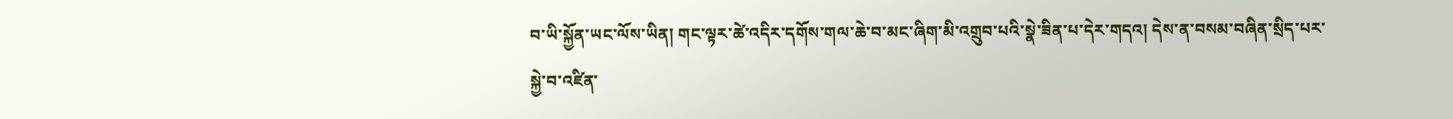བ་ཡི་སྐྱོན་ཡང་ལོས་ཡིན། གང་ལྟར་ཚེ་འདིར་དགོས་གལ་ཆེ་བ་མང་ཞིག་མི་འགྲུབ་པའི་སྣེ་ཟིན་པ་དེར་གདའ། དེས་ན་བསམ་བཞིན་སྲིད་པར་སྐྱེ་བ་འཛིན་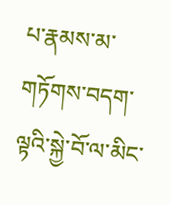པ་རྣམས་མ་གཏོགས་བདག་ལྟའི་སྐྱེ་བོ་ལ་མིང་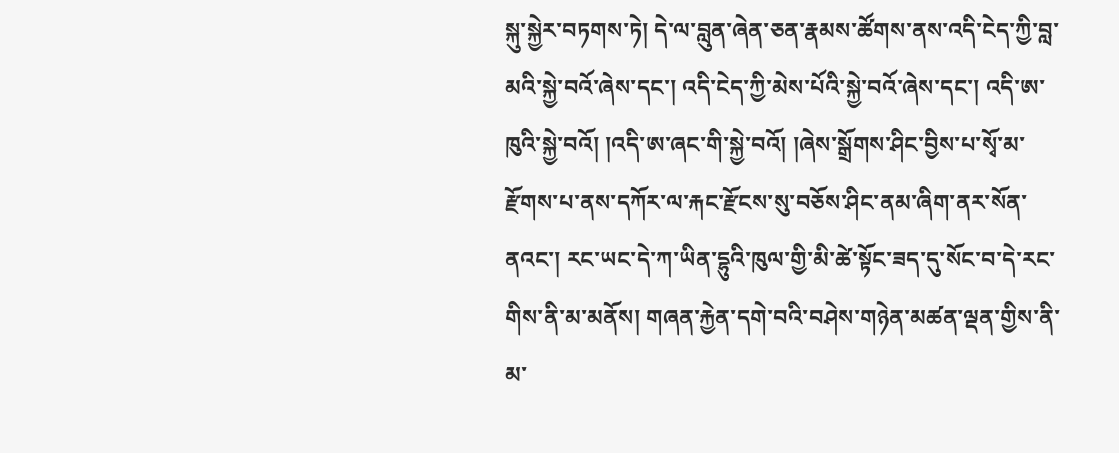སྐུ་སྐྱེར་བཏགས་ཏེ། དེ་ལ་བླུན་ཞེན་ཅན་རྣམས་ཚོགས་ནས་འདི་ངེད་ཀྱི་བླ་མའི་སྐྱེ་བའོ་ཞེས་དང་། འདི་ངེད་ཀྱི་མེས་པོའི་སྐྱེ་བའོ་ཞེས་དང་། འདི་ཨ་ཁུའི་སྐྱེ་བའོ། །འདི་ཨ་ཞང་གི་སྐྱེ་བའོ། །ཞེས་སྒྲོགས་ཤིང་བྱིས་པ་སྭོ་མ་རྫོགས་པ་ནས་དཀོར་ལ་རྐང་རྫོངས་སུ་བཅོས་ཤིང་ནམ་ཞིག་ནར་སོན་ནའང་། རང་ཡང་དེ་ཀ་ཡིན་དྷུའི་ཁུལ་གྱི་མི་ཚེ་སྟོང་ཟད་དུ་སོང་བ་དེ་རང་གིས་ནི་མ་མནོས། གཞན་རྐྱེན་དགེ་བའི་བཤེས་གཉེན་མཚན་ལྡན་གྱིས་ནི་མ་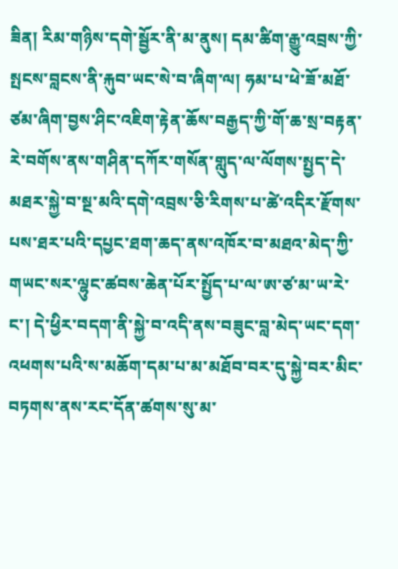ཟིན། རིམ་གཉིས་དགེ་སྦྱོར་ནི་མ་ནུས། དམ་ཚིག་རྒྱུ་འབྲས་ཀྱི་སྤངས་བླངས་ནི་རྐུབ་ཡང་སེ་བ་ཞིག་ལ། ཧམ་པ་ཕེ་ཟོ་མཐོ་ཙམ་ཞིག་བྱས་ཤིང་འཇིག་རྟེན་ཆོས་བརྒྱད་ཀྱི་གོ་ཆ་སྲ་བརྟན་རེ་བགོས་ནས་གཤིན་དཀོར་གསོན་གླུད་ལ་ལོགས་སྤྱད་དེ་མཐར་སྐྱེ་བ་སྔ་མའི་དགེ་འབྲས་ཅི་རིགས་པ་ཚེ་འདིར་རྫོགས་པས་ཐར་པའི་དཔྱང་ཐག་ཆད་ནས་འཁོར་བ་མཐའ་མེད་ཀྱི་གཡང་སར་ལྷུང་ཚབས་ཆེན་པོར་སྤྱོད་པ་ལ་ཨ་ཙ་མ་ཡ་རེ་ང་། དེ་ཕྱིར་བདག་ནི་སྐྱེ་བ་འདི་ནས་བཟུང་བླ་མེད་ཡང་དག་འཕགས་པའི་ས་མཆོག་དམ་པ་མ་མཐོབ་བར་དུ་སྐྱེ་བར་མིང་བཏགས་ནས་རང་དོན་ཚགས་སུ་མ་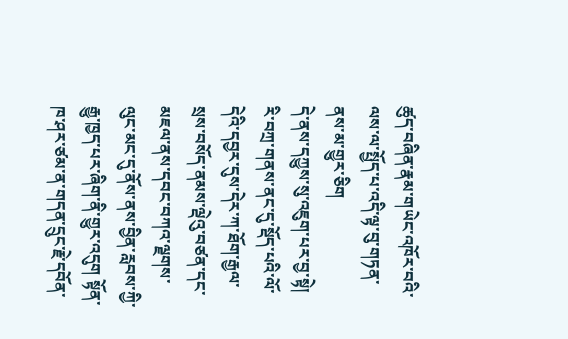ཚུད་བཞིན་རྣམ་གཡེང་འཁོར་བའི་ལས་ལ་སྤྱོད་པ་འདི་ལྟ་བུ་གཏན་ནས་མ་གྱུར་ཅིག
དེ་ནས་དཀྱུས་སུ་འཇུག་པར་བྱ་སྟེ། རི་བཀྲ་གནས་ནང་དུ་སྡོད་པའི་ལོ་དེའི་དབྱར་དུས་དེར་ཀ་ཐོག་རྒྱལ་སྲས་བསོད་ནམས་ལྡེའུ་བཙན་དང་མཇལ་ནས་དབང་བཀའ་ལྗགས་ལུང་མང་དུ་ནོས་ནས་བྱིན་རླབས་ཀྱི་རྒྱུ་ཁྱད་པར་ཞིག་ནི་གྱུར་འདུག སྟོན་ཁ་ཤར་ཙམ་ན་གདན་དྲུང་རྗེ་དབོན་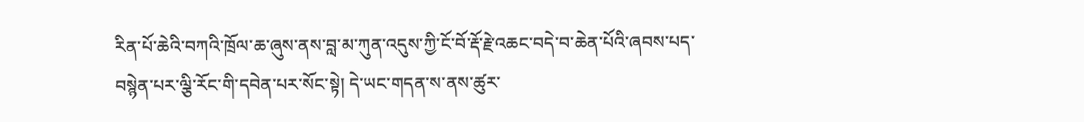རིན་པོ་ཆེའི་བཀའི་ཁྲོལ་ཆ་ཞུས་ནས་བླ་མ་ཀུན་འདུས་ཀྱི་ངོ་བོ་རྡོ་རྗེ་འཆང་བདེ་བ་ཆེན་པོའི་ཞབས་པད་བསྙེན་པར་ལྕི་རོང་གི་དབེན་པར་སོང་སྟེ། དེ་ཡང་གདན་ས་ནས་ཚུར་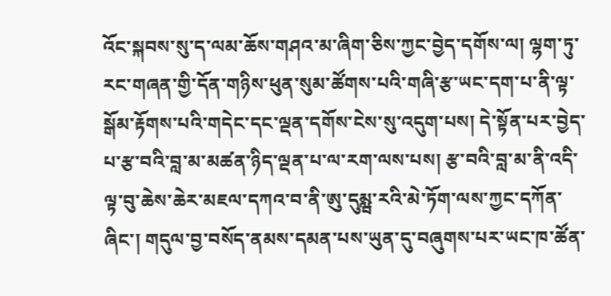འོང་སྐབས་སུ་ད་ལམ་ཆོས་གཤའ་མ་ཞིག་ཅིས་ཀྱང་བྱེད་དགོས་ལ། ལྷག་ཏུ་རང་གཞན་གྱི་དོན་གཉིས་ཕུན་སུམ་ཚོགས་པའི་གཞི་རྩ་ཡང་དག་པ་ནི་ལྟ་སྒོམ་རྟོགས་པའི་གདེང་དང་ལྡན་དགོས་ངེས་སུ་འདུག་པས། དེ་སྟོན་པར་བྱེད་པ་རྩ་བའི་བླ་མ་མཚན་ཉིད་ལྡན་པ་ལ་རག་ལས་པས། རྩ་བའི་བླ་མ་ནི་འདི་ལྟ་བུ་ཆེས་ཆེར་མཇལ་དཀའ་བ་ནི་ཨུ་དུམྺ་རའི་མེ་ཏོག་ལས་ཀྱང་དཀོན་ཞིང་། གདུལ་བྱ་བསོད་ནམས་དམན་པས་ཡུན་དུ་བཞུགས་པར་ཡང་ཁ་ཚོན་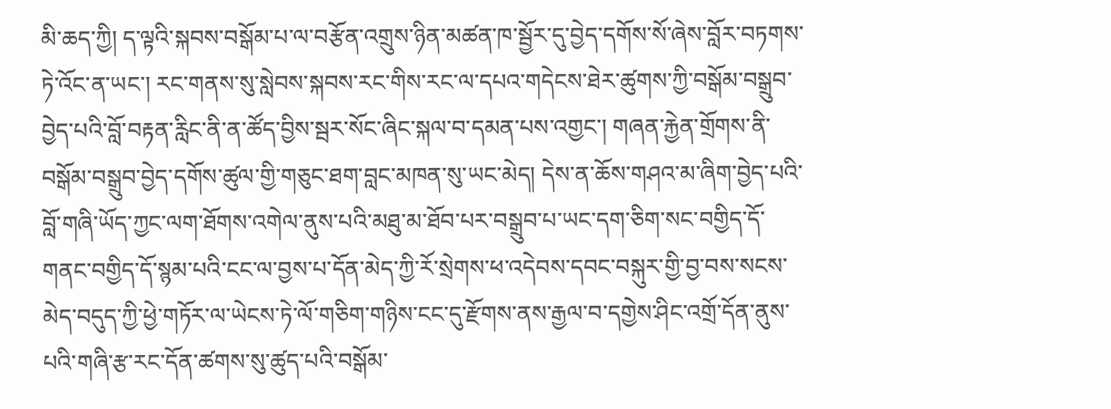མི་ཆད་ཀྱི། ད་ལྟའི་སྐབས་བསྒོམ་པ་ལ་བརྩོན་འགྲུས་ཉིན་མཚན་ཁ་སྦྱོར་དུ་བྱེད་དགོས་སོ་ཞེས་བློར་བཏགས་ཏེ་འོང་ན་ཡང་། རང་གནས་སུ་སླེབས་སྐབས་རང་གིས་རང་ལ་དཔའ་གདེངས་ཐེར་ཚུགས་ཀྱི་བསྒོམ་བསྒྲུབ་བྱེད་པའི་བློ་བརྟན་རླིང་ནི་ན་ཚོད་བྱིས་སྦར་སོང་ཞིང་སྐལ་བ་དམན་པས་འགྱང་། གཞན་རྐྱེན་གྲོགས་ནི་བསྒོམ་བསྒྲུབ་བྱེད་དགོས་ཚུལ་གྱི་གཅུང་ཐག་བླང་མཁན་སུ་ཡང་མེད། དེས་ན་ཆོས་གཤའ་མ་ཞིག་བྱེད་པའི་བློ་གཞི་ཡོད་ཀྱང་ལག་ཐོགས་འགེལ་ནུས་པའི་མཐུ་མ་ཐོབ་པར་བསྒྲུབ་པ་ཡང་དག་ཅིག་སང་བགྱིད་དོ་གནང་བགྱིད་དོ་སྙམ་པའི་ངང་ལ་བྱས་པ་དོན་མེད་ཀྱི་རོ་སྲེགས་ཕ་འདེབས་དབང་བསྐུར་གྱི་བྱ་བས་སངས་མེད་བདུད་ཀྱི་ཕྱེ་གཏོར་ལ་ཡེངས་ཏེ་ལོ་གཅིག་གཉིས་ངང་དུ་རྫོགས་ནས་རྒྱལ་བ་དགྱེས་ཤིང་འགྲོ་དོན་ནུས་པའི་གཞི་རྩ་རང་དོན་ཚགས་སུ་ཚུད་པའི་བསྒོམ་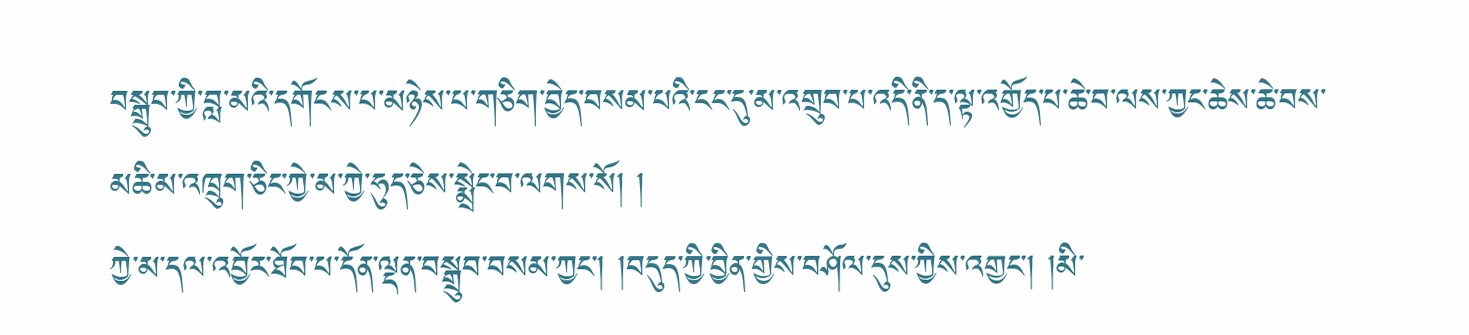བསྒྲུབ་ཀྱི་བླ་མའི་དགོངས་པ་མཉེས་པ་གཅིག་བྱེད་བསམ་པའི་ངང་དུ་མ་འགྲུབ་པ་འདི་ནི་ད་ལྟ་འགྱོད་པ་ཆེ་བ་ལས་ཀྱང་ཆེས་ཆེ་བས་མཆི་མ་འཁྲུག་ཅིང་ཀྱེ་མ་ཀྱེ་ཧུད་ཅེས་སྨྲེང་བ་ལགས་སོ། །
ཀྱེ་མ་དལ་འབྱོར་ཐོབ་པ་དོན་ལྡན་བསྒྲུབ་བསམ་ཀྱང་། །བདུད་ཀྱི་བྱིན་གྱིས་བཤོལ་དུས་ཀྱིས་འགྱང་། །མི་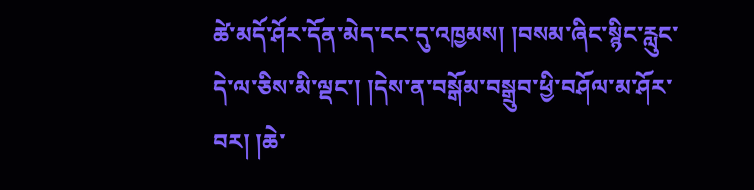ཚེ་མདོ་ཤོར་དོན་མེད་ངང་དུ་འཁྱམས། །བསམ་ཞིང་སྙིང་རླུང་དེ་ལ་ཅིས་མི་ལྡང་། །དེས་ན་བསྒོམ་བསྒྲུབ་ཕྱི་བཤོལ་མ་ཤོར་བར། །ཆེ་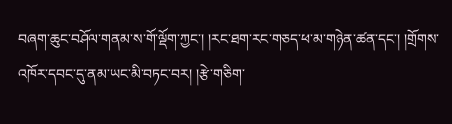བཞག་ཆུང་བཤོལ་གནམ་ས་གོ་ལྡོག་ཀྱང་། །རང་ཐག་རང་གཅད་ཕ་མ་གཉེན་ཚན་དང་། །གྲོགས་འཁོར་དབང་དུ་ནམ་ཡང་མི་བཏང་བར། །རྩེ་གཅིག་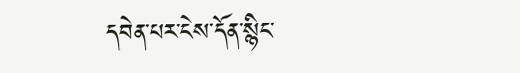དབེན་པར་ངེས་དོན་སྙིང་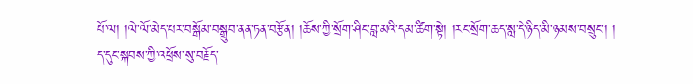པོ་ལ། །ལེ་ལོ་མེད་པར་བསྒོམ་བསྒྲུབ་ནན་ཏན་བརྩོན། །ཆོས་ཀྱི་སྲོག་ཤིང་བླ་མའི་དམ་ཚིག་སྟེ། །རང་སྲོག་ཆད་སླ་དེ་ཉིད་མི་ཉམས་བསྲུང་། །
ད་དུང་སྐབས་ཀྱི་འཕྲོས་སུ་བརྗོད་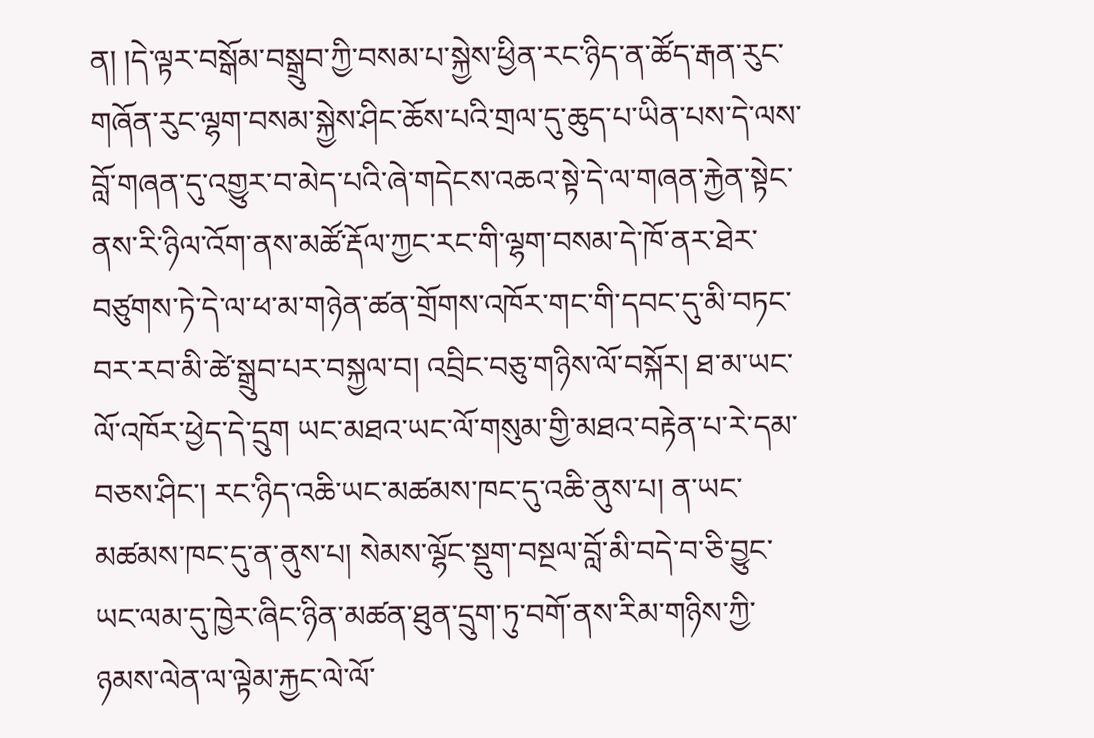ན། །དེ་ལྟར་བསྒོམ་བསྒྲུབ་ཀྱི་བསམ་པ་སྐྱེས་ཕྱིན་རང་ཉིད་ན་ཚོད་རྒན་རུང་གཞོན་རུང་ལྷག་བསམ་སྐྱེས་ཤིང་ཆོས་པའི་གྲལ་དུ་ཆུད་པ་ཡིན་པས་དེ་ལས་བློ་གཞན་དུ་འགྱུར་བ་མེད་པའི་ཞེ་གདེངས་འཆའ་སྟེ་དེ་ལ་གཞན་རྐྱེན་སྟེང་ནས་རི་ཉིལ་འོག་ནས་མཚོ་རྡོལ་ཀྱང་རང་གི་ལྷག་བསམ་དེ་ཁོ་ནར་ཐེར་བཙུགས་ཏེ་དེ་ལ་ཕ་མ་གཉེན་ཚན་གྲོགས་འཁོར་གང་གི་དབང་དུ་མི་བཏང་བར་རབ་མི་ཚེ་སྒྲུབ་པར་བསྐྱལ་བ། འབྲིང་བཅུ་གཉིས་ལོ་བསྐོར། ཐ་མ་ཡང་ལོ་འཁོར་ཕྱེད་དེ་དྲུག ཡང་མཐའ་ཡང་ལོ་གསུམ་གྱི་མཐའ་བརྟེན་པ་རེ་དམ་བཅས་ཤིང་། རང་ཉིད་འཆི་ཡང་མཚམས་ཁང་དུ་འཆི་ནུས་པ། ན་ཡང་མཚམས་ཁང་དུ་ན་ནུས་པ། སེམས་ལྷོང་སྡུག་བསྔལ་བློ་མི་བདེ་བ་ཅི་བྱུང་ཡང་ལམ་དུ་ཁྱེར་ཞིང་ཉིན་མཚན་ཐུན་དྲུག་ཏུ་བགོ་ནས་རིམ་གཉིས་ཀྱི་ཉམས་ལེན་ལ་ལྟེམ་རྐྱང་ལེ་ལོ་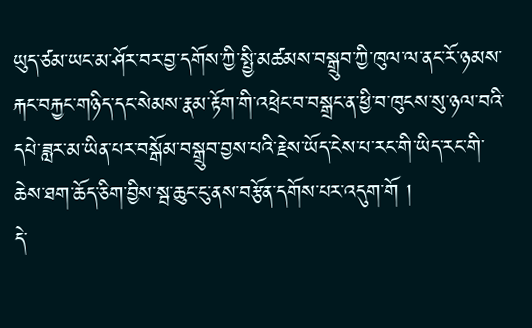ཡུད་ཙམ་ཡང་མ་ཤོར་བར་བྱ་དགོས་ཀྱི་སྤྱི་མཚམས་བསྒྲུབ་ཀྱི་ཁུལ་ལ་ནང་རོ་ཉམས་རྐང་བརྐྱང་གཉིད་དང་སེམས་རྣམ་རྟོག་གི་འཕྲེང་བ་བསྒྲང་ན་ཕྱི་བ་ཁུངས་སུ་ཉལ་བའི་དཔེ་ཟླར་མ་ཡིན་པར་བསྒོམ་བསྒྲུབ་བྱས་པའི་རྗེས་ཡོད་ངེས་པ་རང་གི་ཡིད་རང་གི་ཆེས་ཐག་ཆོད་ཅིག་བྱིས་སྦ་ཆུང་ངུ་ནས་བརྩོན་དགོས་པར་འདུག་གོ །
དེ་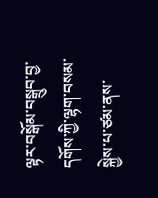ལྟར་བསྒོམ་བསྒྲུབ་བྱ་དགོས་ཀྱི་ལྷག་བསམ་སྐྱེས་པ་ཙམ་ནས་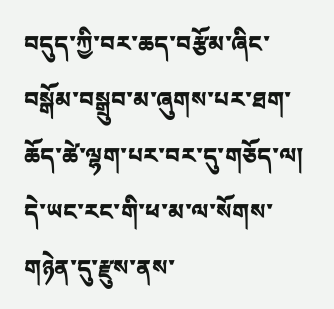བདུད་ཀྱི་བར་ཆད་བརྩོམ་ཞིང་བསྒོམ་བསྒྲུབ་མ་ཞུགས་པར་ཐག་ཆོད་ཚེ་ལྷག་པར་བར་དུ་གཅོད་ལ། དེ་ཡང་རང་གི་ཕ་མ་ལ་སོགས་གཉེན་དུ་རྫུས་ནས་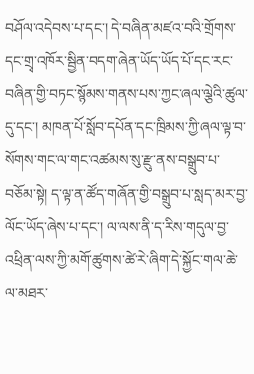བཤོལ་འདེབས་པ་དང་། དེ་བཞིན་མཛའ་བའི་གྲོགས་དང་གྲྭ་འཁོར་སྦྱིན་བདག་ཞེན་ཡོད་ཡོད་པོ་དང་རང་བཞིན་གྱི་བཏང་སྙོམས་གནས་པས་ཀྱང་ཞལ་ལྕེའི་ཚུལ་དུ་དང་། མཁན་པོ་སློབ་དཔོན་དང་ཁྲིམས་ཀྱི་ཞལ་ལྟ་བ་སོགས་གང་ལ་གང་འཚམས་སུ་རྫུ་ནས་བསྒྲུབ་པ་བཅོམ་སྟེ། ད་ལྟ་ན་ཚོད་གཞོན་གྱི་བསྒྲུབ་པ་སླད་མར་བྱ་ལོང་ཡོད་ཞེས་པ་དང་། ལ་ལས་ནི་ད་རིས་གདུལ་བྱ་འཕྲིན་ལས་ཀྱི་མགོ་ཚུགས་ཚེ་རེ་ཞིག་དེ་སྐྱོང་གལ་ཆེ་ལ་མཐར་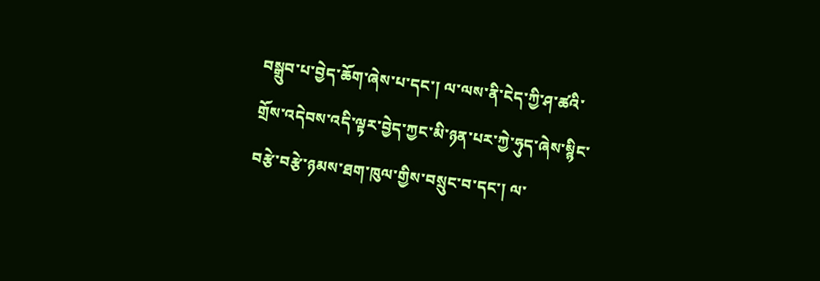བསྒྲུབ་པ་བྱེད་ཆོག་ཞེས་པ་དང་། ལ་ལས་ནི་ངེད་ཀྱི་ཤ་ཚའི་གྲོས་འདེབས་འདི་ལྟར་བྱེད་ཀྱང་མི་ཉན་པར་ཀྱེ་ཧུད་ཞེས་སྙིང་བརྩེ་བརྩེ་ཉམས་ཐག་ཁུལ་གྱིས་བསྲུང་བ་དང་། ལ་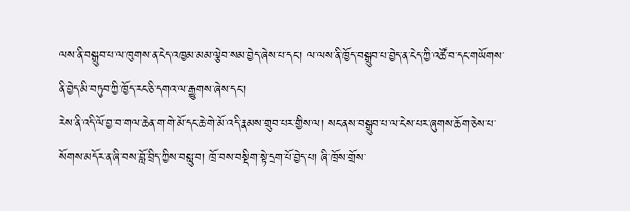ལས་ནི་བསྒྲུབ་པ་ལ་ཁུགས་ན་ངེད་འཁྱམ་མམ་ལྕེབ་སམ་བྱེད་ཞེས་པ་དང་། ལ་ལས་ནི་ཁྱོད་བསྒྲུབ་པ་བྱེད་ན་ངེད་ཀྱི་འཚོ་བ་དང་གཡོགས་ནི་བྱེད་མི་བཏུབ་ཀྱི་ཁྱོད་རང་ཅི་དགའ་ལ་རྒྱུགས་ཞེས་དང་།
རེས་ནི་འདི་ལོ་བྱ་བ་གལ་ཆེན་ག་གེ་མོ་དང་ཆེ་གེ་མོ་འདི་རྣམས་གྲུབ་པར་གྱིས་ལ། སང་ནས་བསྒྲུབ་པ་ལ་ངེས་པར་ཞུགས་ཆོག་ཅེས་པ་སོགས་མདོར་ན་ཞི་བས་བློ་བྲིད་ཀྱིས་བསླུ་བ། ཁྲོ་བས་བསྡིག་སྟེ་དྲག་པོ་བྱེད་པ། ཞི་ཁྲོས་གྲོས་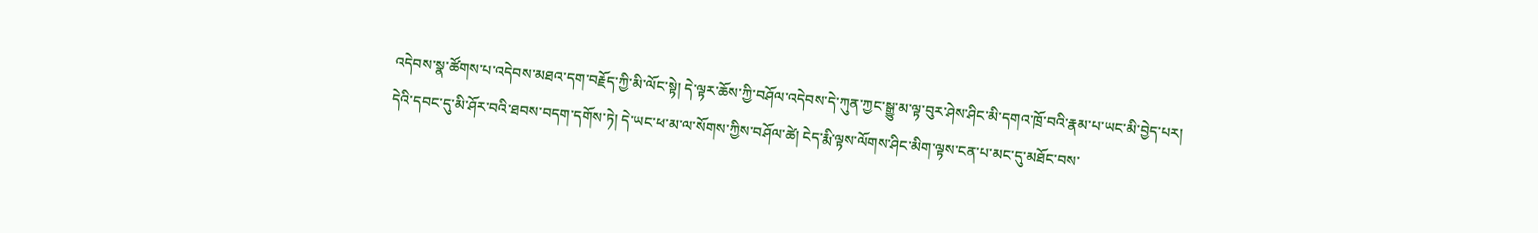འདེབས་སྣ་ཚོགས་པ་འདེབས་མཐའ་དག་བརྗོད་ཀྱི་མི་ལོང་སྟེ། དེ་ལྟར་ཆོས་ཀྱི་བཤོལ་འདེབས་དེ་ཀུན་ཀྱང་སྒྱུ་མ་ལྟ་བུར་ཤེས་ཤིང་མི་དགའ་ཁྲོ་བའི་རྣམ་པ་ཡང་མི་བྱེད་པར། དེའི་དབང་དུ་མི་ཤོར་བའི་ཐབས་བདག་དགོས་ཏེ། དེ་ཡང་ཕ་མ་ལ་སོགས་ཀྱིས་བཤོལ་ཚེ། ངེད་རྨི་ལྟས་ལོགས་ཤིང་མིག་ལྟས་ངན་པ་མང་དུ་མཐོང་བས་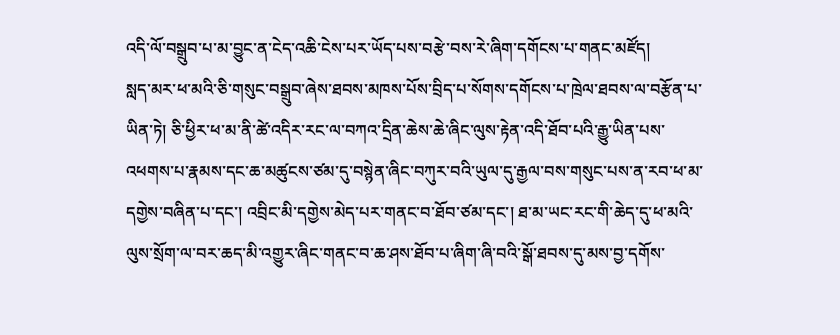འདི་ལོ་བསྒྲུབ་པ་མ་བྱུང་ན་ངེད་འཆི་ངེས་པར་ཡོད་པས་བརྩེ་བས་རེ་ཞིག་དགོངས་པ་གནང་མཛོད།
སླད་མར་ཕ་མའི་ཅི་གསུང་བསྒྲུབ་ཞེས་ཐབས་མཁས་པོས་བྲིད་པ་སོགས་དགོངས་པ་ཁྲེལ་ཐབས་ལ་བརྩོན་པ་ཡིན་ཏེ། ཅི་ཕྱིར་ཕ་མ་ནི་ཚེ་འདིར་རང་ལ་བཀའ་དྲིན་ཆེས་ཆེ་ཞིང་ལུས་རྟེན་འདི་ཐོབ་པའི་རྒྱུ་ཡིན་པས་འཕགས་པ་རྣམས་དང་ཆ་མཚུངས་ཙམ་དུ་བསྙེན་ཞིང་བཀུར་བའི་ཡུལ་དུ་རྒྱལ་བས་གསུང་པས་ན་རབ་ཕ་མ་དགྱེས་བཞིན་པ་དང་། འབྲིང་མི་དགྱེས་མེད་པར་གནང་བ་ཐོབ་ཙམ་དང་། ཐ་མ་ཡང་རང་གི་ཆེད་དུ་ཕ་མའི་ལུས་སྲོག་ལ་བར་ཆད་མི་འགྱུར་ཞིང་གནང་བ་ཆ་ཤས་ཐོབ་པ་ཞིག་ཞི་བའི་སྒོ་ཐབས་དུ་མས་བྱ་དགོས་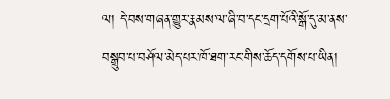ལ། དེ་བས་གཞན་གྱུར་རྣམས་ལ་ཞི་བ་དང་དྲག་པོའི་སྒོ་དུ་མ་ནས་བསྒྲུབ་པ་བཤོལ་མེད་པར་ཁོ་ཐག་རང་གིས་ཆོད་དགོས་པ་ཡིན།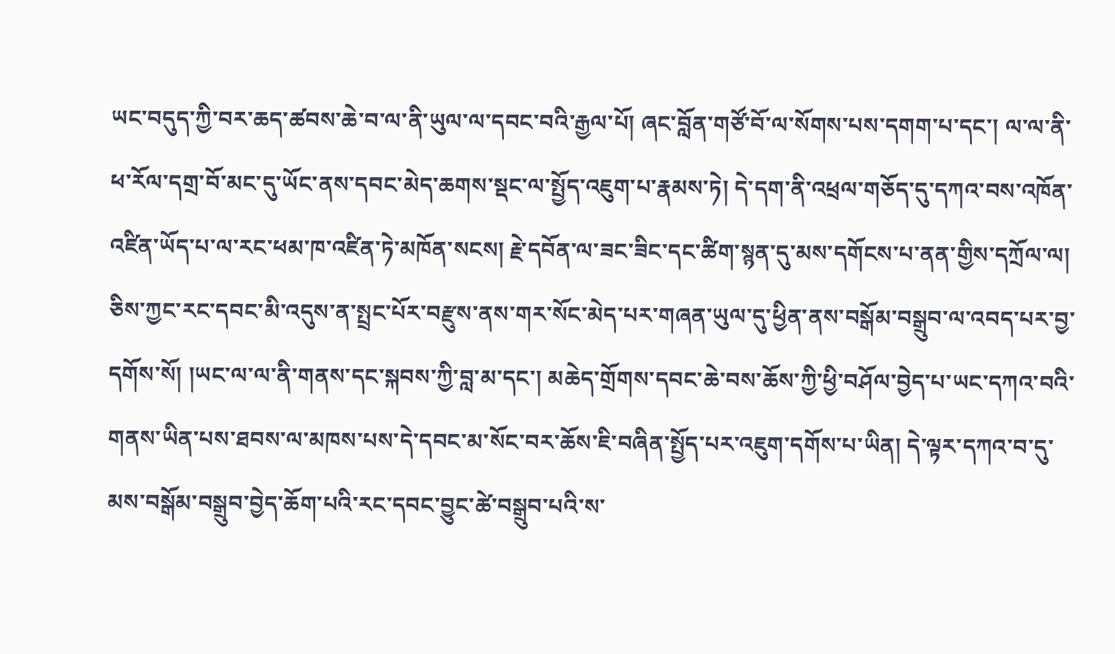ཡང་བདུད་ཀྱི་བར་ཆད་ཚབས་ཆེ་བ་ལ་ནི་ཡུལ་ལ་དབང་བའི་རྒྱལ་པོ། ཞང་བློན་གཙོ་བོ་ལ་སོགས་པས་དགག་པ་དང་། ལ་ལ་ནི་ཕ་རོལ་དགྲ་བོ་མང་དུ་ཡོང་ནས་དབང་མེད་ཆགས་སྡང་ལ་སྤྱོད་འཇུག་པ་རྣམས་ཏེ། དེ་དག་ནི་འཕྲལ་གཅོད་དུ་དཀའ་བས་འཁོན་འཛིན་ཡོད་པ་ལ་རང་ཕམ་ཁ་འཛིན་ཏེ་མཁོན་སངས། རྗེ་དབོན་ལ་ཟང་ཟིང་དང་ཚིག་སྙན་དུ་མས་དགོངས་པ་ནན་གྱིས་དཀྲོལ་ལ། ཅིས་ཀྱང་རང་དབང་མི་འདུས་ན་སྤྲང་པོར་བརྫུས་ནས་གར་སོང་མེད་པར་གཞན་ཡུལ་དུ་ཕྱིན་ནས་བསྒོམ་བསྒྲུབ་ལ་འབད་པར་བྱ་དགོས་སོ། །ཡང་ལ་ལ་ནི་གནས་དང་སྐབས་ཀྱི་བླ་མ་དང་། མཆེད་གྲོགས་དབང་ཆེ་བས་ཆོས་ཀྱི་ཕྱི་བཤོལ་བྱེད་པ་ཡང་དཀའ་བའི་གནས་ཡིན་པས་ཐབས་ལ་མཁས་པས་དེ་དབང་མ་སོང་བར་ཆོས་ཇི་བཞིན་སྤྱོད་པར་འཇུག་དགོས་པ་ཡིན། དེ་ལྟར་དཀའ་བ་དུ་མས་བསྒོམ་བསྒྲུབ་བྱེད་ཆོག་པའི་རང་དབང་བྱུང་ཚེ་བསྒྲུབ་པའི་ས་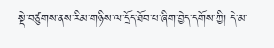སྡེ་བཙུགས་ནས་རིམ་གཉིས་ལ་དྲོད་ཐོབ་པ་ཞིག་བྱེད་དགོས་ཀྱི། དེ་མ་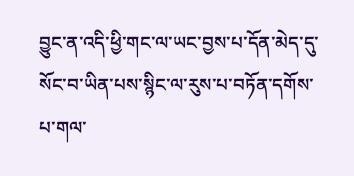བྱུང་ན་འདི་ཕྱི་གང་ལ་ཡང་བྱས་པ་དོན་མེད་དུ་སོང་བ་ཡིན་པས་སྙིང་ལ་རུས་པ་བཏོན་དགོས་པ་གལ་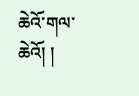ཆེའོ་གལ་ཆེའོ། །